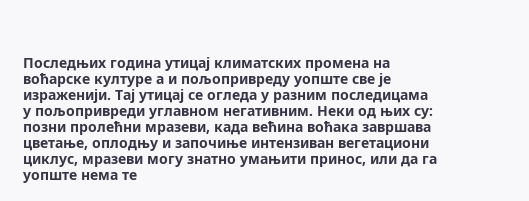Последњих година утицај климатских промена на воћарске културе а и пољопривреду уопште све је израженији. Тај утицај се огледа у разним последицама у пољопривреди углавном негативним. Неки од њих су: позни пролећни мразеви, када већина воћака завршава цветање, оплодњу и започиње интензиван вегетациони циклус, мразеви могу знатно умањити принос, или да га уопште нема те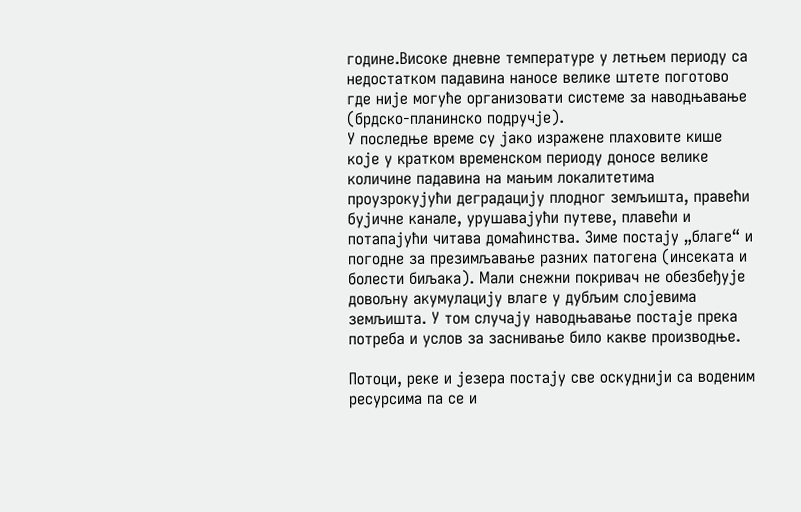године.Високе дневне температуре у летњем периоду са недостатком падавина наносе велике штете поготово где није могуће организовати системе за наводњавање (брдско-планинско подручје).
У последње време су јако изражене плаховите кише које у кратком временском периоду доносе велике количине падавина на мањим локалитетима проузрокујући деградацију плодног земљишта, правећи бујичне канале, урушавајући путеве, плавећи и потапајући читава домаћинства. Зиме постају „благе“ и погодне за презимљавање разних патогена (инсеката и болести биљака). Мали снежни покривач не обезбеђује довољну акумулацију влаге у дубљим слојевима земљишта. У том случају наводњавање постаје прека потреба и услов за заснивање било какве производње.

Потоци, реке и језера постају све оскуднији са воденим ресурсима па се и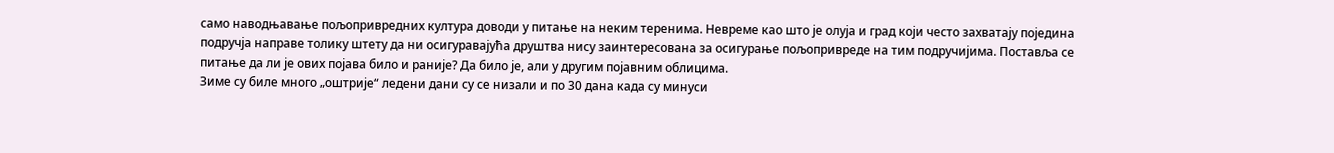само наводњавање пољопривредних култура доводи у питање на неким теренима. Невреме као што је олуја и град који често захватају поједина подручја направе толику штету да ни осигуравајућа друштва нису заинтересована за осигурање пољопривреде на тим подручијима. Поставља се питање да ли је ових појава било и раније? Да било је, али у другим појавним облицима.
Зиме су биле много „оштрије“ ледени дани су се низали и по 30 дана када су минуси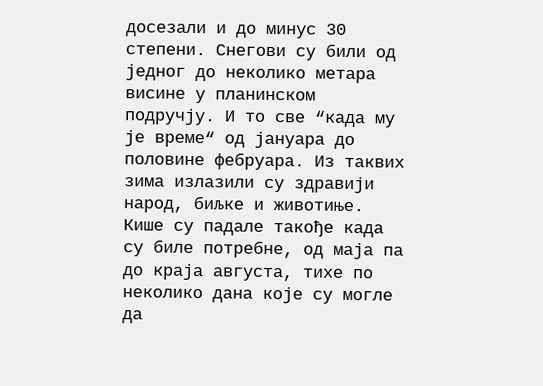досезали и до минус 30 степени. Снегови су били од једног до неколико метара висине у планинском подручју. И то све “када му је време“ од јануара до половине фебруара. Из таквих зима излазили су здравији народ, биљке и животиње. Кише су падале такође када су биле потребне, од маја па до краја августа, тихе по неколико дана које су могле да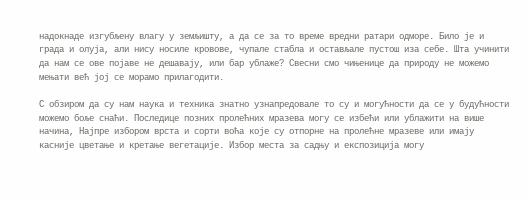надокнаде изгубљену влагу у земљишту, а да се за то време вредни ратари одморе. Било је и града и олуја, али нису носиле кровове, чупале стабла и остављале пустош иза себе. Шта учинити да нам се ове појаве не дешавају, или бар ублаже? Свесни смо чињенице да природу не можемо мењати већ јој се морамо прилагодити.

С обзиром да су нам наука и техника знатно узнапредовале то су и могућности да се у будућности можемо боље снаћи. Последице позних пролећних мразева могу се избећи или ублажити на више начина, Најпре избором врста и сорти воћа које су отпорне на пролећне мразеве или имају касније цветање и кретање вегетације. Избор места за садњу и експозиција могу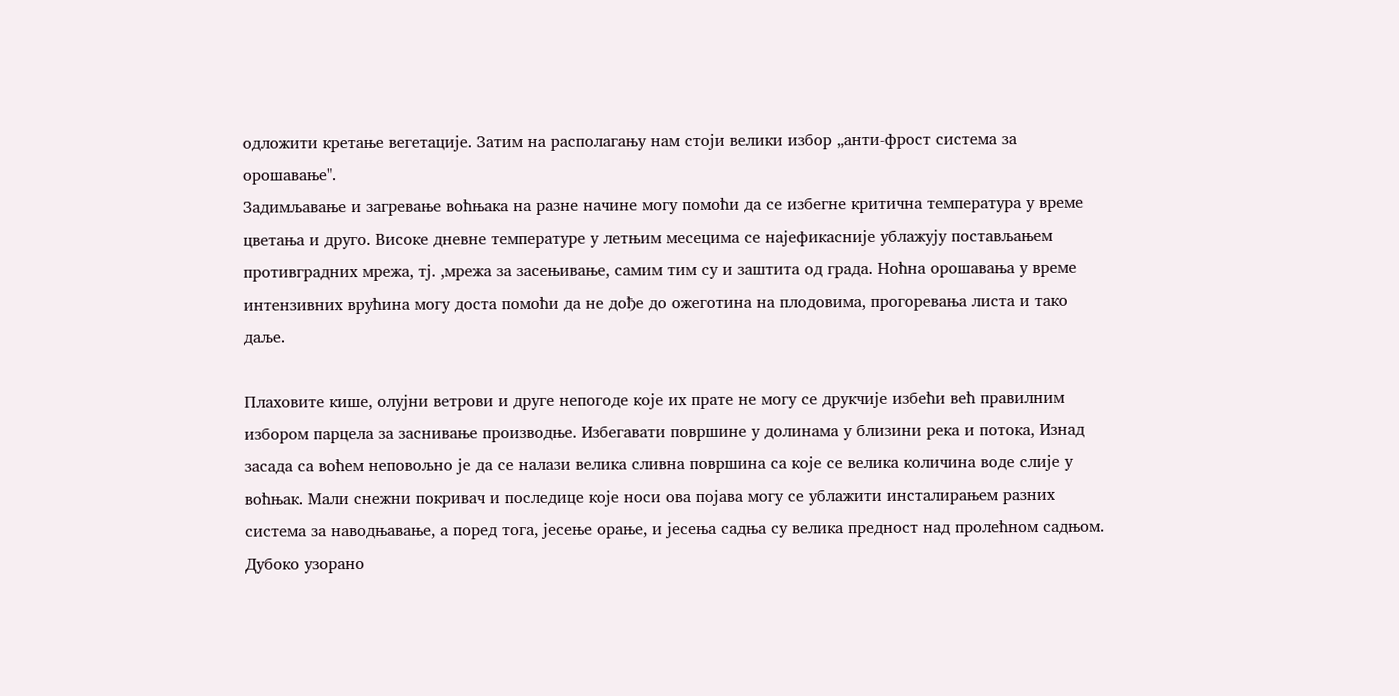одложити кретање вегетације. Затим на располагању нам стоји велики избор „анти-фрост система за орошавање".
Задимљавање и загревање воћњака на разне начине могу помоћи да се избегне критична температура у време цветања и друго. Високе дневне температуре у летњим месецима се најефикасније ублажују постављањем противградних мрежа, тј. ,мрежа за засењивање, самим тим су и заштита од града. Ноћна орошавања у време интензивних врућина могу доста помоћи да не дође до ожеготина на плодовима, прогоревања листа и тако даље.

Плаховите кише, олујни ветрови и друге непогоде које их прате не могу се друкчије избећи већ правилним избором парцела за заснивање производње. Избегавати површине у долинама у близини река и потока, Изнад засада са воћем неповољно је да се налази велика сливна површина са које се велика количина воде слије у воћњак. Мали снежни покривач и последице које носи ова појава могу се ублажити инсталирањем разних система за наводњавање, а поред тога, јесење орање, и јесења садња су велика предност над пролећном садњом. Дубоко узорано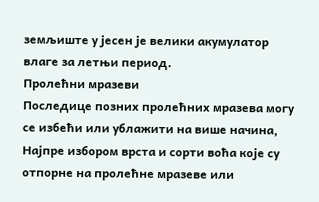земљиште у јесен је велики акумулатор влаге за летњи период.
Пролећни мразеви
Последице позних пролећних мразева могу се избећи или ублажити на више начина, Најпре избором врста и сорти воћа које су отпорне на пролећне мразеве или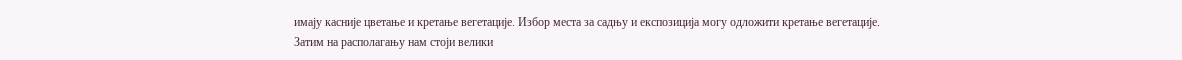имају касније цветање и кретање вегетације. Избор места за садњу и експозиција могу одложити кретање вегетације. Затим на располагању нам стоји велики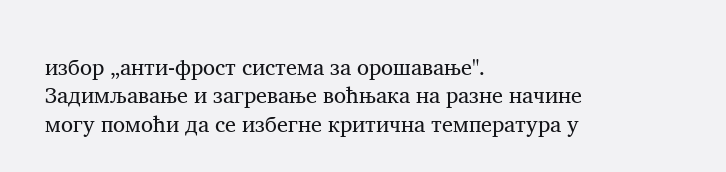избор „анти-фрост система за орошавање". Задимљавање и загревање воћњака на разне начине могу помоћи да се избегне критична температура у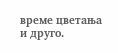време цветања и друго.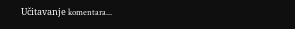Učitavanje komentara...